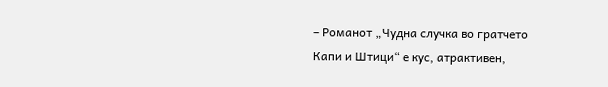– Романот „Чудна случка во гратчето Капи и Штици“ е кус, атрактивен,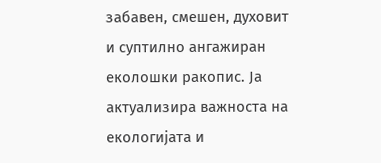забавен, смешен, духовит и суптилно ангажиран еколошки ракопис. Ја актуализира важноста на екологијата и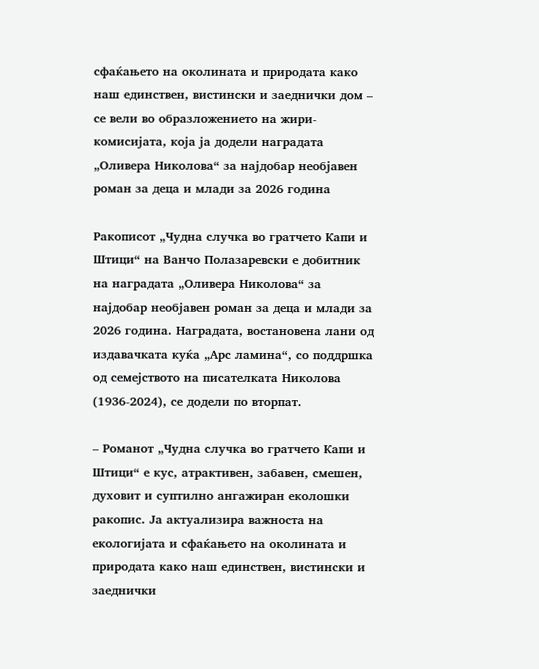сфаќањето на околината и природата како наш единствен, вистински и заеднички дом – се вели во образложението на жири-комисијата, која ја додели наградата „Оливера Николова“ за најдобар необјавен роман за деца и млади за 2026 година

Ракописот „Чудна случка во гратчето Капи и Штици“ на Ванчо Полазаревски е добитник на наградата „Оливера Николова“ за најдобар необјавен роман за деца и млади за 2026 година. Наградата, востановена лани од издавачката куќа „Арс ламина“, со поддршка од семејството на писателката Николова (1936-2024), се додели по вторпат.

– Романот „Чудна случка во гратчето Капи и Штици“ е кус, атрактивен, забавен, смешен, духовит и суптилно ангажиран еколошки ракопис. Ја актуализира важноста на екологијата и сфаќањето на околината и природата како наш единствен, вистински и заеднички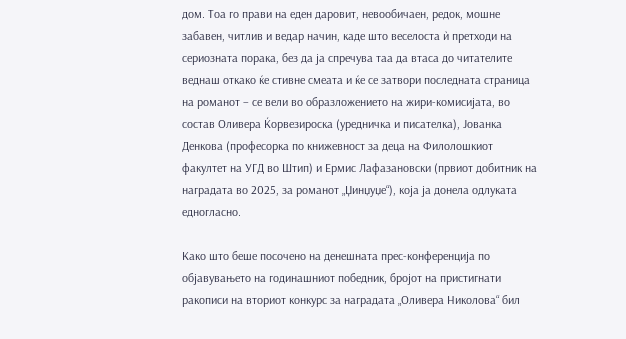дом. Тоа го прави на еден даровит, невообичаен, редок, мошне забавен, читлив и ведар начин, каде што веселоста ѝ претходи на сериозната порака, без да ја спречува таа да втаса до читателите веднаш откако ќе стивне смеата и ќе се затвори последната страница на романот – се вели во образложението на жири-комисијата, во состав Оливера Ќорвезироска (уредничка и писателка), Јованка Денкова (професорка по книжевност за деца на Филолошкиот факултет на УГД во Штип) и Ермис Лафазановски (првиот добитник на наградата во 2025, за романот „Џинџуџе“), која ја донела одлуката едногласно.

Како што беше посочено на денешната прес-конференција по објавувањето на годинашниот победник, бројот на пристигнати ракописи на вториот конкурс за наградата „Оливера Николова“ бил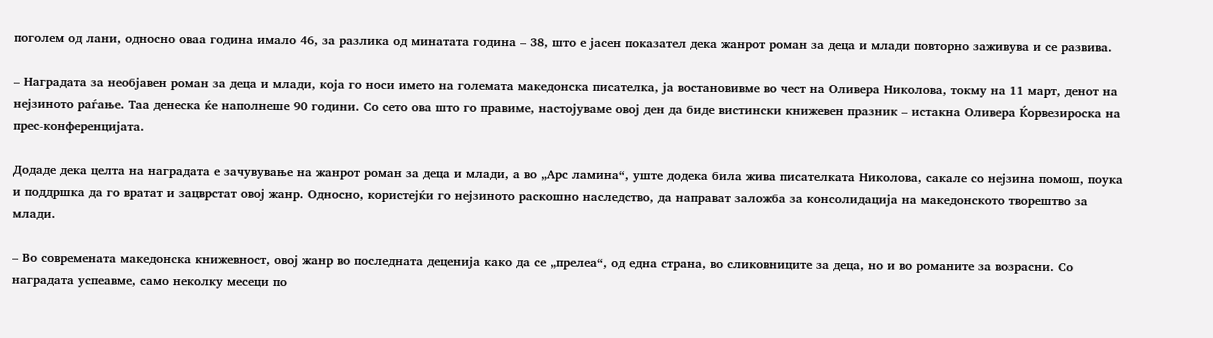поголем од лани, односно оваа година имало 46, за разлика од минатата година – 38, што е јасен показател дека жанрот роман за деца и млади повторно заживува и се развива.

– Наградата за необјавен роман за деца и млади, која го носи името на големата македонска писателка, ја востановивме во чест на Оливера Николова, токму на 11 март, денот на нејзиното раѓање. Таа денеска ќе наполнеше 90 години. Со сето ова што го правиме, настојуваме овој ден да биде вистински книжевен празник – истакна Оливера Ќорвезироска на прес-конференцијата.

Додаде дека целта на наградата е зачувување на жанрот роман за деца и млади, а во „Арс ламина“, уште додека била жива писателката Николова, сакале со нејзина помош, поука и поддршка да го вратат и зацврстат овој жанр. Односно, користејќи го нејзиното раскошно наследство, да направат заложба за консолидација на македонското творештво за млади.

– Во современата македонска книжевност, овој жанр во последната деценија како да се „прелеа“, од една страна, во сликовниците за деца, но и во романите за возрасни. Со наградата успеавме, само неколку месеци по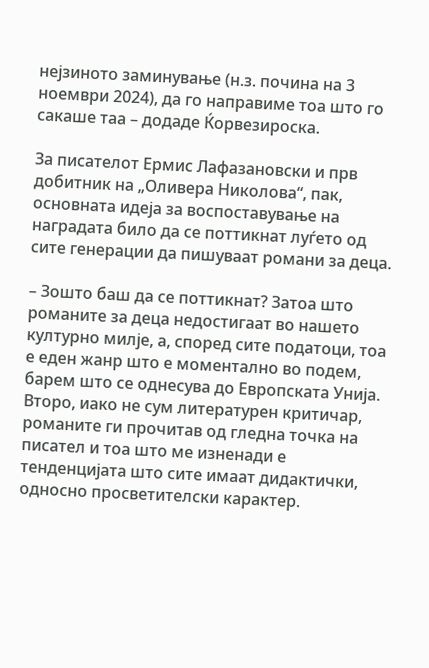нејзиното заминување (н.з. почина на 3 ноември 2024), да го направиме тоа што го сакаше таа – додаде Ќорвезироска.

За писателот Ермис Лафазановски и прв добитник на „Оливера Николова“, пак, основната идеја за воспоставување на наградата било да се поттикнат луѓето од сите генерации да пишуваат романи за деца.

– Зошто баш да се поттикнат? Затоа што романите за деца недостигаат во нашето културно милје, а, според сите податоци, тоа е еден жанр што е моментално во подем, барем што се однесува до Европската Унија. Второ, иако не сум литературен критичар, романите ги прочитав од гледна точка на писател и тоа што ме изненади е тенденцијата што сите имаат дидактички, односно просветителски карактер.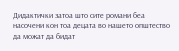Дидактички затоа што сите романи беа насочени кон тоа децата во нашето општество да можат да бидат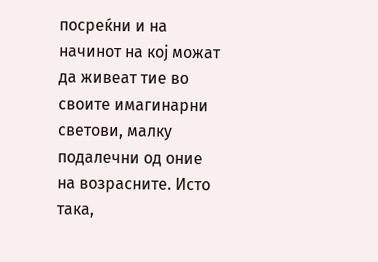посреќни и на начинот на кој можат да живеат тие во своите имагинарни светови, малку подалечни од оние на возрасните. Исто така,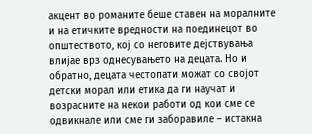акцент во романите беше ставен на моралните и на етичките вредности на поединецот во општеството, кој со неговите дејствувања влијае врз однесувањето на децата. Но и обратно, децата честопати можат со својот детски морал или етика да ги научат и возрасните на некои работи од кои сме се одвикнале или сме ги заборавиле – истакна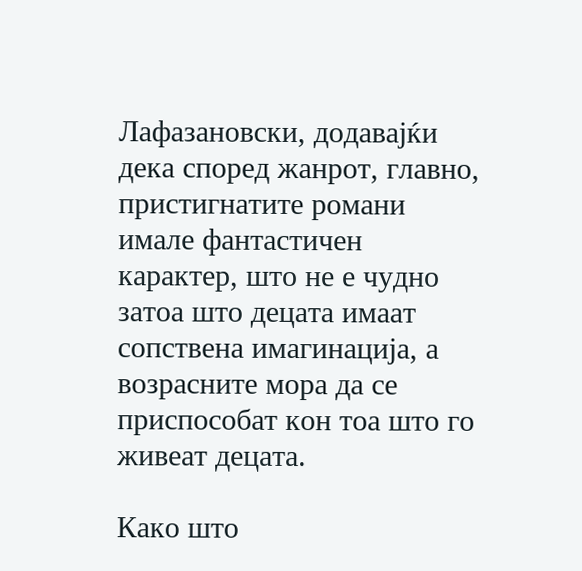Лафазановски, додавајќи дека според жанрот, главно, пристигнатите романи имале фантастичен карактер, што не е чудно затоа што децата имаат сопствена имагинација, а возрасните мора да се приспособат кон тоа што го живеат децата.

Како што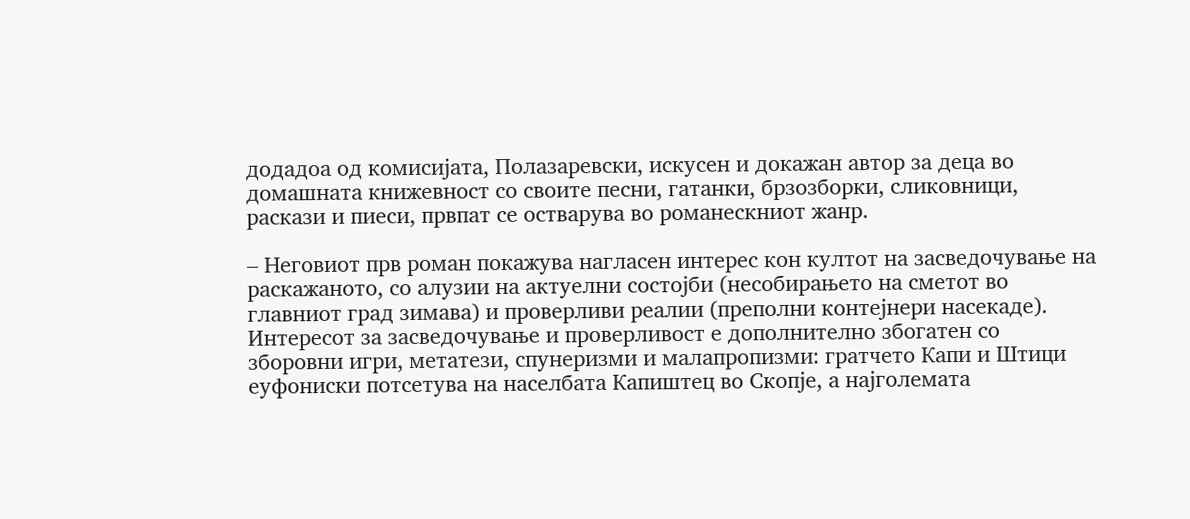додадоа од комисијата, Полазаревски, искусен и докажан автор за деца во домашната книжевност со своите песни, гатанки, брзозборки, сликовници, раскази и пиеси, првпат се остварува во романескниот жанр.

– Неговиот прв роман покажува нагласен интерес кон култот на засведочување на раскажаното, со алузии на актуелни состојби (несобирањето на сметот во главниот град зимава) и проверливи реалии (преполни контејнери насекаде). Интересот за засведочување и проверливост е дополнително збогатен со зборовни игри, метатези, спунеризми и малапропизми: гратчето Капи и Штици еуфониски потсетува на населбата Капиштец во Скопје, а најголемата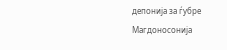депонија за ѓубре Магдоносонија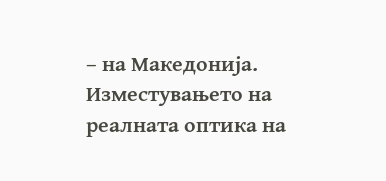– на Македонија. Изместувањето на реалната оптика на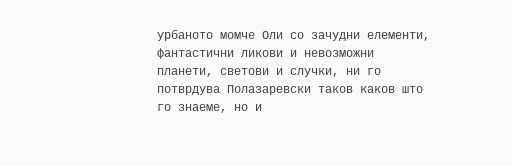урбаното момче Оли со зачудни елементи, фантастични ликови и невозможни планети, светови и случки, ни го потврдува Полазаревски таков каков што го знаеме, но и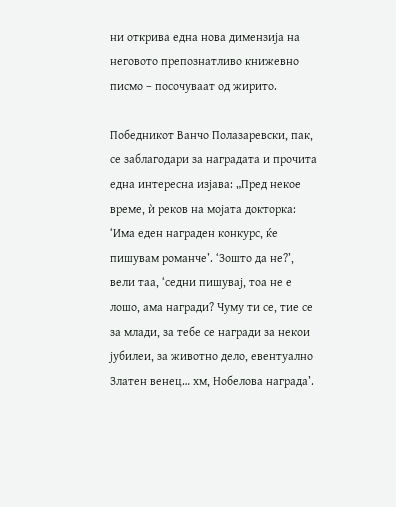ни открива една нова димензија на неговото препознатливо книжевно писмо – посочуваат од жирито.

Победникот Ванчо Полазаревски, пак, се заблагодари за наградата и прочита една интересна изјава: „Пред некое време, ѝ реков на мојата докторка: ‘Има еден награден конкурс, ќе пишувам романче’. ‘Зошто да не?’, вели таа, ‘седни пишувај, тоа не е лошо, ама награди? Чуму ти се, тие се за млади, за тебе се награди за некои јубилеи, за животно дело, евентуално Златен венец… хм, Нобелова награда’.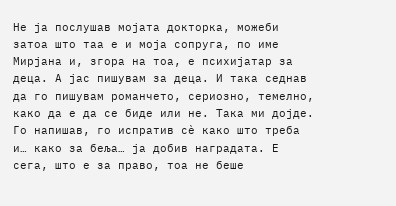Не ја послушав мојата докторка, можеби затоа што таа е и моја сопруга, по име Мирјана и, згора на тоа, е психијатар за деца. А јас пишувам за деца. И така седнав да го пишувам романчето, сериозно, темелно, како да е да се биде или не. Така ми дојде. Го напишав, го испратив сè како што треба и… како за беља… ја добив наградата. Е сега, што е за право, тоа не беше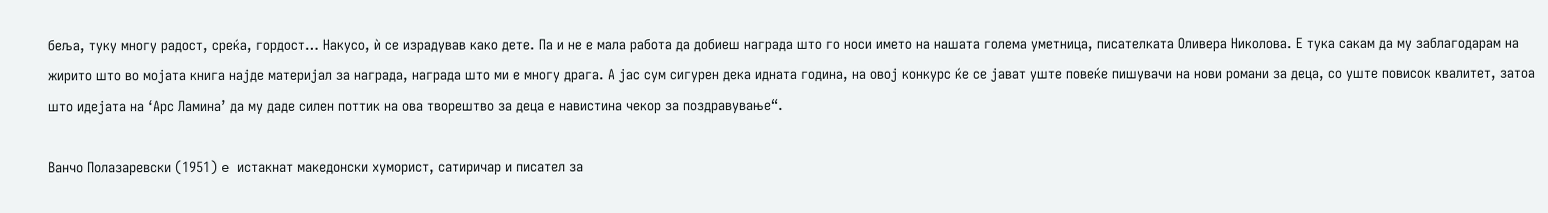беља, туку многу радост, среќа, гордост… Накусо, ѝ се израдував како дете. Па и не е мала работа да добиеш награда што го носи името на нашата голема уметница, писателката Оливера Николова. Е тука сакам да му заблагодарам на жирито што во мојата книга најде материјал за награда, награда што ми е многу драга. А јас сум сигурен дека идната година, на овој конкурс ќе се јават уште повеќе пишувачи на нови романи за деца, со уште повисок квалитет, затоа што идејата на ‘Арс Ламина’ да му даде силен поттик на ова творештво за деца е навистина чекор за поздравување“.

Ванчо Полазаревски (1951) e истакнат македонски хуморист, сатиричар и писател за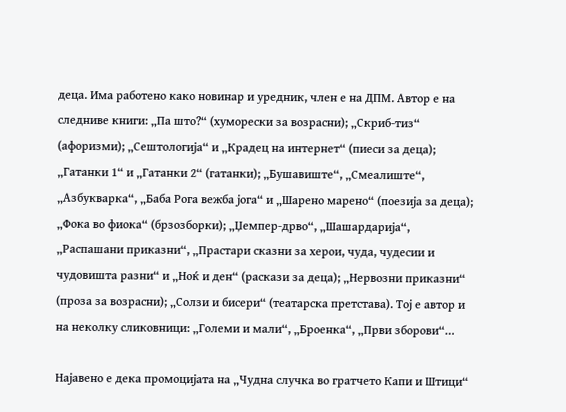деца. Има работено како новинар и уредник, член е на ДПМ. Автор е на следниве книги: „Па што?“ (хуморески за возрасни); „Скриб-тиз“ (афоризми); „Сештологија“ и „Крадец на интернет“ (пиеси за деца); „Гатанки 1“ и „Гатанки 2“ (гатанки); „Бушавиште“, „Смеалиште“, „Азбукварка“, „Баба Рога вежба јога“ и „Шарено марено“ (поезија за деца); „Фока во фиока“ (брзозборки); „Џемпер-дрво“, „Шашардарија“, „Распашани приказни“, „Прастари сказни за херои, чуда, чудесии и чудовишта разни“ и „Ноќ и ден“ (раскази за деца); „Нервозни приказни“ (проза за возрасни); „Солзи и бисери“ (театарска претстава). Тој е автор и на неколку сликовници: „Големи и мали“, „Броенка“, „Први зборови“…

Најавено е дека промоцијата на „Чудна случка во гратчето Капи и Штици“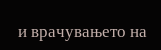и врачувањето на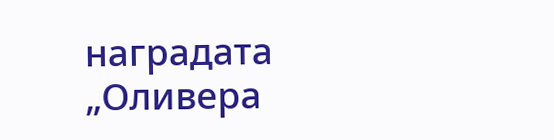наградата „Оливера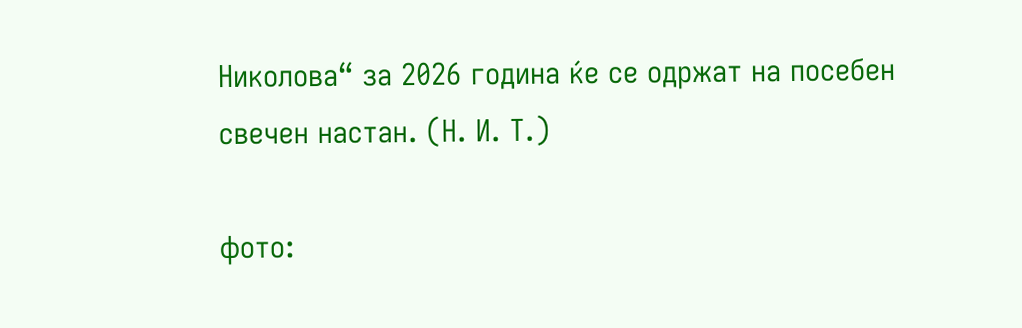Николова“ за 2026 година ќе се одржат на посебен свечен настан. (Н. И. Т.)

фото: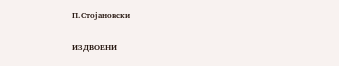П.Стојановски

ИЗДВОЕНИ